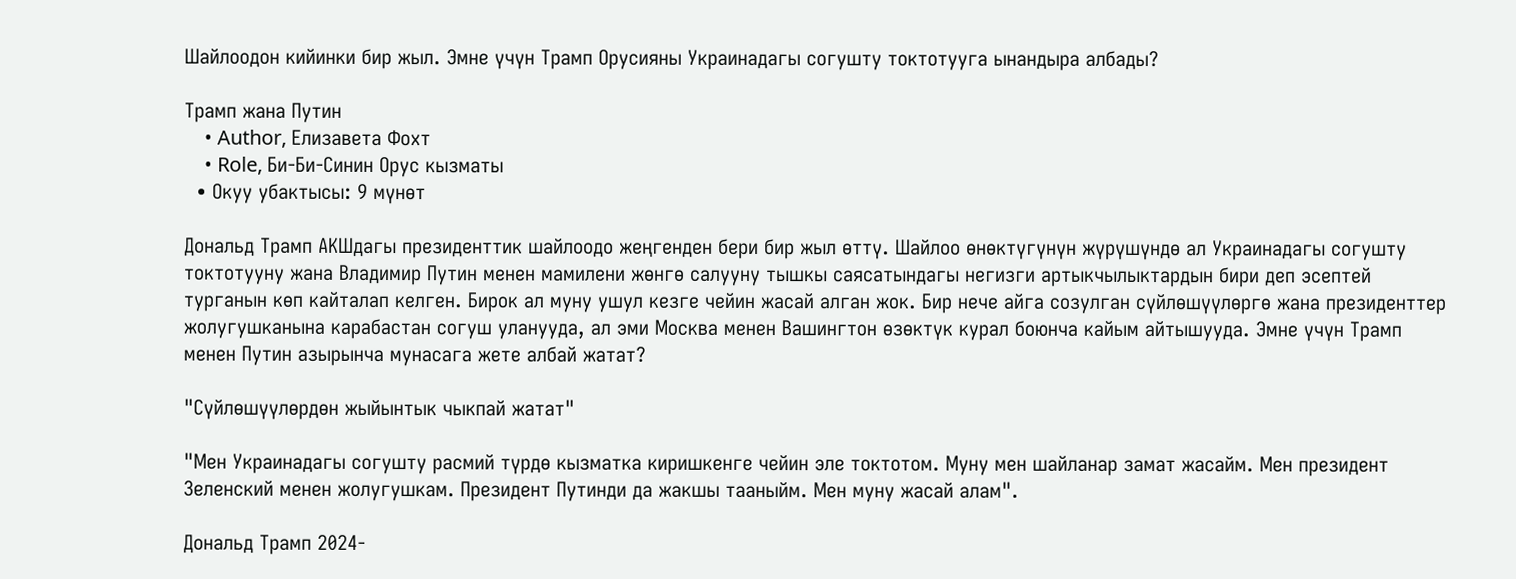Шайлоодон кийинки бир жыл. Эмне үчүн Трамп Орусияны Украинадагы согушту токтотууга ынандыра албады?

Трамп жана Путин
    • Author, Елизавета Фохт
    • Role, Би-Би-Синин Орус кызматы
  • Окуу убактысы: 9 мүнөт

Дональд Трамп АКШдагы президенттик шайлоодо жеңгенден бери бир жыл өттү. Шайлоо өнөктүгүнүн жүрүшүндө ал Украинадагы согушту токтотууну жана Владимир Путин менен мамилени жөнгө салууну тышкы саясатындагы негизги артыкчылыктардын бири деп эсептей турганын көп кайталап келген. Бирок ал муну ушул кезге чейин жасай алган жок. Бир нече айга созулган сүйлөшүүлөргө жана президенттер жолугушканына карабастан согуш уланууда, ал эми Москва менен Вашингтон өзөктүк курал боюнча кайым айтышууда. Эмне үчүн Трамп менен Путин азырынча мунасага жете албай жатат?

"Сүйлөшүүлөрдөн жыйынтык чыкпай жатат"

"Мен Украинадагы согушту расмий түрдө кызматка киришкенге чейин эле токтотом. Муну мен шайланар замат жасайм. Мен президент Зеленский менен жолугушкам. Президент Путинди да жакшы тааныйм. Мен муну жасай алам".

Дональд Трамп 2024-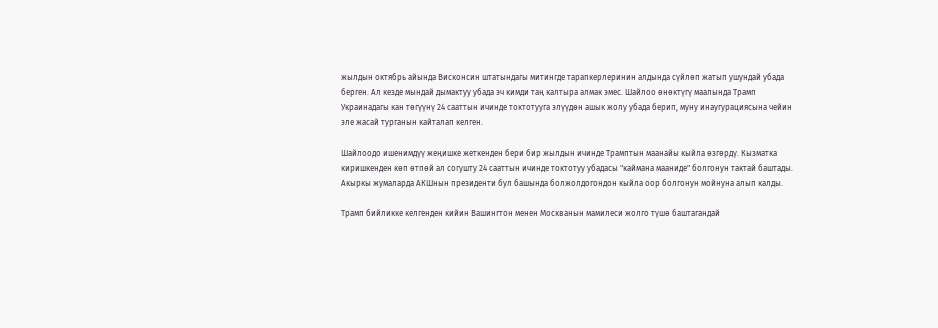жылдын октябрь айында Висконсин штатындагы митингде тарапкерлеринин алдында сүйлөп жатып ушундай убада берген. Ал кезде мындай дымактуу убада эч кимди таң калтыра алмак эмес. Шайлоо өнөктүгү маалында Трамп Украинадагы кан төгүүнү 24 сааттын ичинде токтотууга элүүдөн ашык жолу убада берип, муну инаугурациясына чейин эле жасай турганын кайталап келген.

Шайлоодо ишенимдүү жеңишке жеткенден бери бир жылдын ичинде Трамптын маанайы кыйла өзгөрдү. Кызматка киришкенден көп өтпөй ал согушту 24 сааттын ичинде токтотуу убадасы "каймана мааниде" болгонун тактай баштады. Акыркы жумаларда АКШнын президенти бул башында болжолдогондон кыйла оор болгонун мойнуна алып калды.

Трамп бийликке келгенден кийин Вашингтон менен Москванын мамилеси жолго түшө баштагандай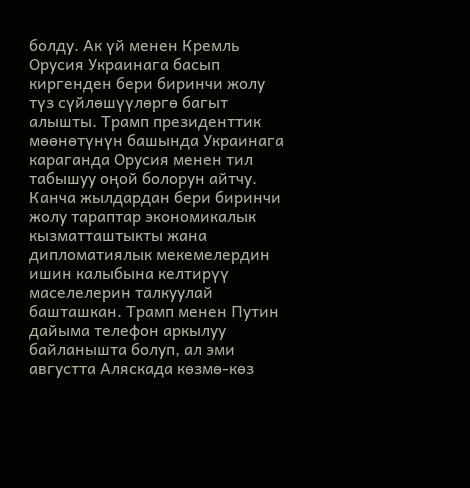болду. Ак үй менен Кремль Орусия Украинага басып киргенден бери биринчи жолу түз сүйлөшүүлөргө багыт алышты. Трамп президенттик мөөнөтүнүн башында Украинага караганда Орусия менен тил табышуу оңой болорун айтчу. Канча жылдардан бери биринчи жолу тараптар экономикалык кызматташтыкты жана дипломатиялык мекемелердин ишин калыбына келтирүү маселелерин талкуулай башташкан. Трамп менен Путин дайыма телефон аркылуу байланышта болуп, ал эми августта Аляскада көзмө-көз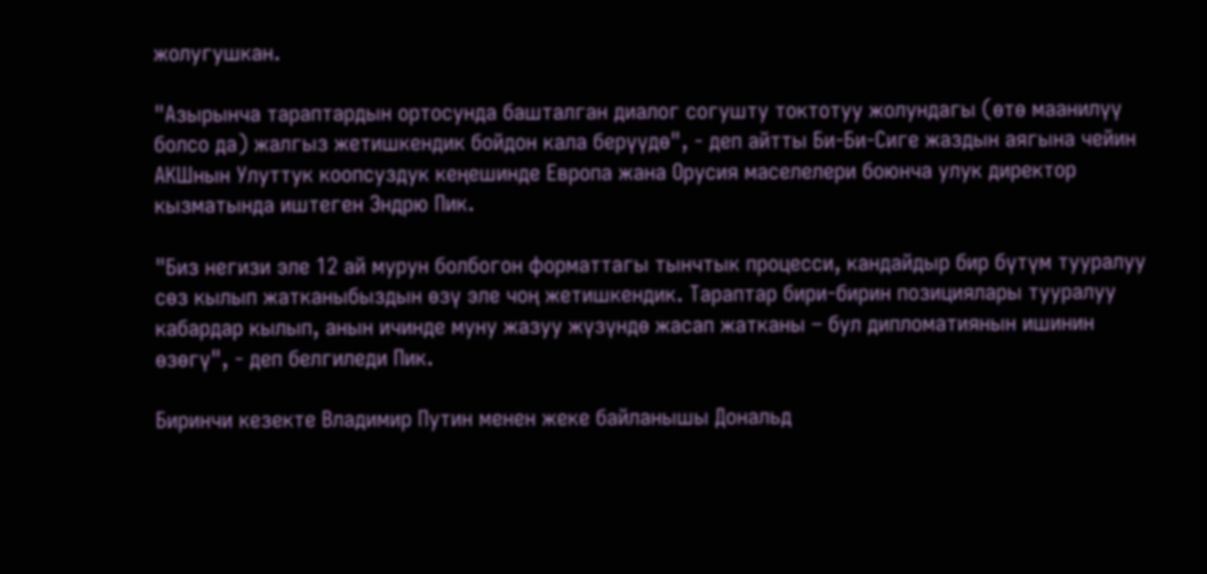жолугушкан.

"Азырынча тараптардын ортосунда башталган диалог согушту токтотуу жолундагы (өтө маанилүү болсо да) жалгыз жетишкендик бойдон кала берүүдө", - деп айтты Би-Би-Сиге жаздын аягына чейин АКШнын Улуттук коопсуздук кеңешинде Европа жана Орусия маселелери боюнча улук директор кызматында иштеген Эндрю Пик.

"Биз негизи эле 12 ай мурун болбогон форматтагы тынчтык процесси, кандайдыр бир бүтүм тууралуу сөз кылып жатканыбыздын өзү эле чоң жетишкендик. Тараптар бири-бирин позициялары тууралуу кабардар кылып, анын ичинде муну жазуу жүзүндө жасап жатканы – бул дипломатиянын ишинин өзөгү", - деп белгиледи Пик.

Биринчи кезекте Владимир Путин менен жеке байланышы Дональд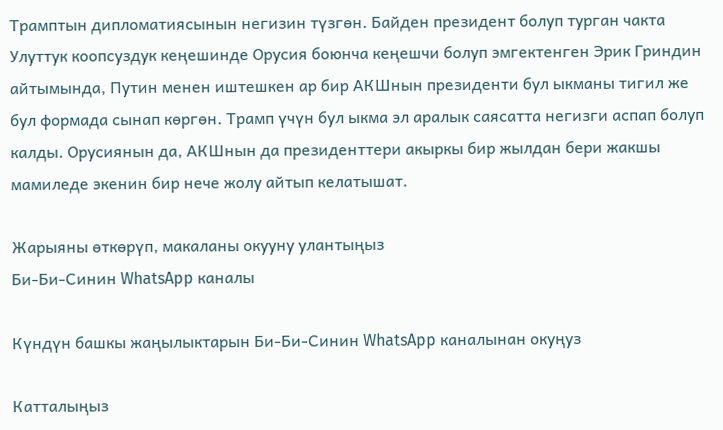Трамптын дипломатиясынын негизин түзгөн. Байден президент болуп турган чакта Улуттук коопсуздук кеңешинде Орусия боюнча кеңешчи болуп эмгектенген Эрик Гриндин айтымында, Путин менен иштешкен ар бир АКШнын президенти бул ыкманы тигил же бул формада сынап көргөн. Трамп үчүн бул ыкма эл аралык саясатта негизги аспап болуп калды. Орусиянын да, АКШнын да президенттери акыркы бир жылдан бери жакшы мамиледе экенин бир нече жолу айтып келатышат.

Жарыяны өткөрүп, макаланы окууну улантыңыз
Би-Би-Синин WhatsApp каналы

Күндүн башкы жаңылыктарын Би-Би-Синин WhatsApp каналынан окуңуз

Катталыңыз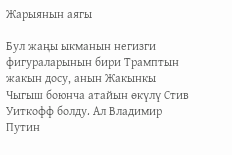Жарыянын аягы

Бул жаңы ыкманын негизги фигураларынын бири Трамптын жакын досу, анын Жакынкы Чыгыш боюнча атайын өкүлү Стив Уиткофф болду. Ал Владимир Путин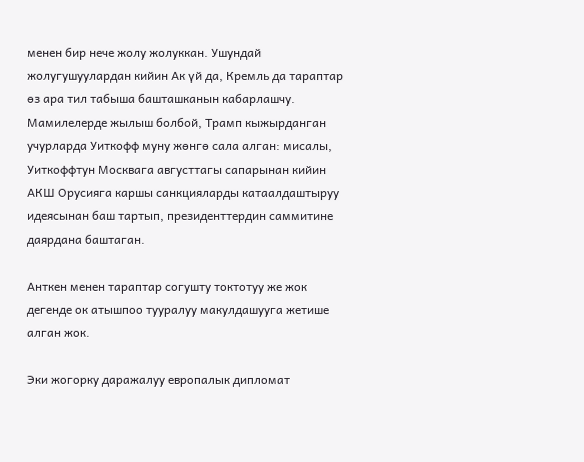менен бир нече жолу жолуккан. Ушундай жолугушуулардан кийин Ак үй да, Кремль да тараптар өз ара тил табыша башташканын кабарлашчу. Мамилелерде жылыш болбой, Трамп кыжырданган учурларда Уиткофф муну жөнгө сала алган: мисалы, Уиткоффтун Москвага августтагы сапарынан кийин АКШ Орусияга каршы санкцияларды катаалдаштыруу идеясынан баш тартып, президенттердин саммитине даярдана баштаган.

Анткен менен тараптар согушту токтотуу же жок дегенде ок атышпоо тууралуу макулдашууга жетише алган жок.

Эки жогорку даражалуу европалык дипломат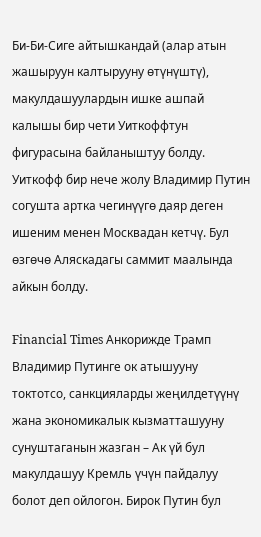Би-Би-Сиге айтышкандай (алар атын жашыруун калтырууну өтүнүштү), макулдашуулардын ишке ашпай калышы бир чети Уиткоффтун фигурасына байланыштуу болду. Уиткофф бир нече жолу Владимир Путин согушта артка чегинүүгө даяр деген ишеним менен Москвадан кетчү. Бул өзгөчө Аляскадагы саммит маалында айкын болду.

Financial Times Анкорижде Трамп Владимир Путинге ок атышууну токтотсо, санкцияларды жеңилдетүүнү жана экономикалык кызматташууну сунуштаганын жазган – Ак үй бул макулдашуу Кремль үчүн пайдалуу болот деп ойлогон. Бирок Путин бул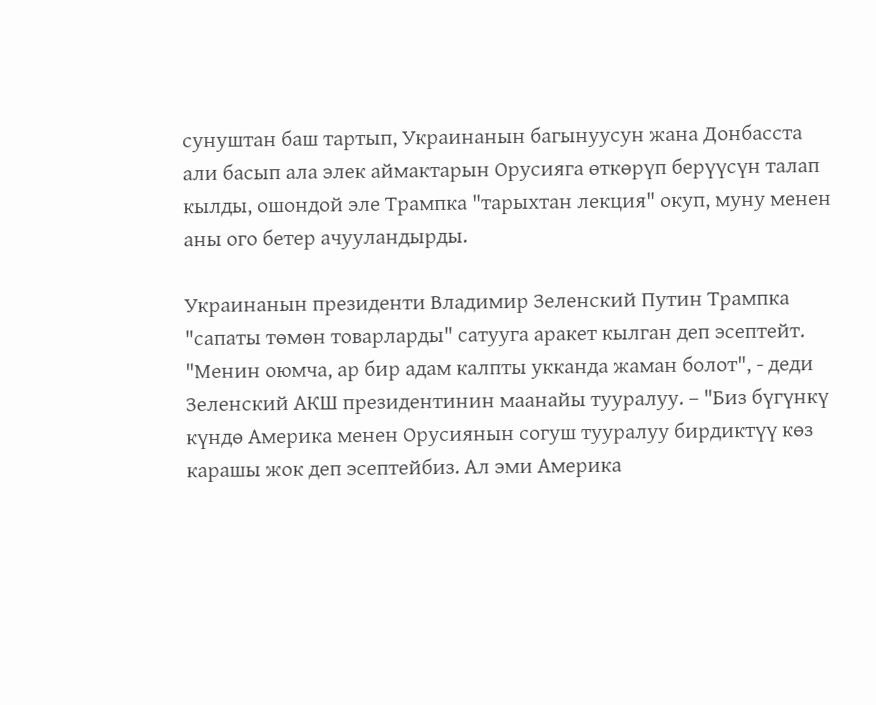сунуштан баш тартып, Украинанын багынуусун жана Донбасста али басып ала элек аймактарын Орусияга өткөрүп берүүсүн талап кылды, ошондой эле Трампка "тарыхтан лекция" окуп, муну менен аны ого бетер ачууландырды.

Украинанын президенти Владимир Зеленский Путин Трампка "сапаты төмөн товарларды" сатууга аракет кылган деп эсептейт. "Менин оюмча, ар бир адам калпты укканда жаман болот", - деди Зеленский АКШ президентинин маанайы тууралуу. – "Биз бүгүнкү күндө Америка менен Орусиянын согуш тууралуу бирдиктүү көз карашы жок деп эсептейбиз. Ал эми Америка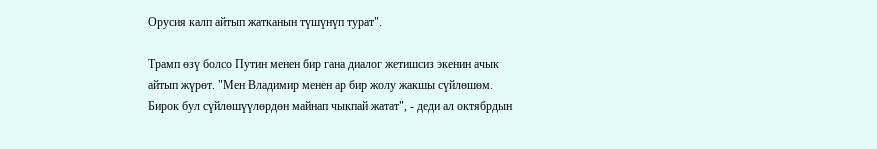Орусия калп айтып жатканын түшүнүп турат".

Трамп өзү болсо Путин менен бир гана диалог жетишсиз экенин ачык айтып жүрөт. "Мен Владимир менен ар бир жолу жакшы сүйлөшөм. Бирок бул сүйлөшүүлөрдөн майнап чыкпай жатат", - деди ал октябрдын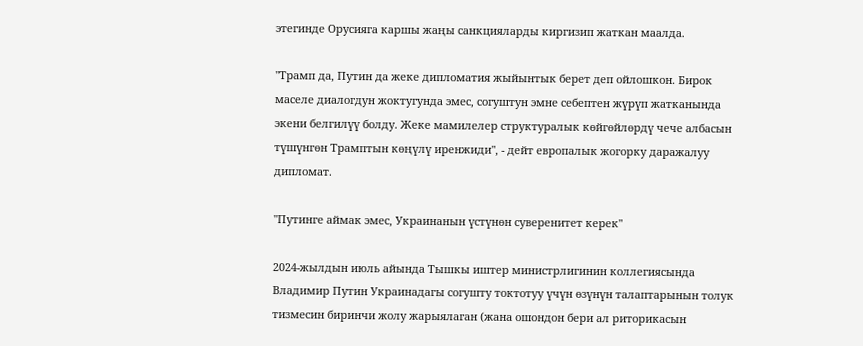этегинде Орусияга каршы жаңы санкцияларды киргизип жаткан маалда.

"Трамп да, Путин да жеке дипломатия жыйынтык берет деп ойлошкон. Бирок маселе диалогдун жоктугунда эмес, согуштун эмне себептен жүрүп жатканында экени белгилүү болду. Жеке мамилелер структуралык көйгөйлөрдү чече албасын түшүнгөн Трамптын көңүлү иренжиди", - дейт европалык жогорку даражалуу дипломат.

"Путинге аймак эмес, Украинанын үстүнөн суверенитет керек"

2024-жылдын июль айында Тышкы иштер министрлигинин коллегиясында Владимир Путин Украинадагы согушту токтотуу үчүн өзүнүн талаптарынын толук тизмесин биринчи жолу жарыялаган (жана ошондон бери ал риторикасын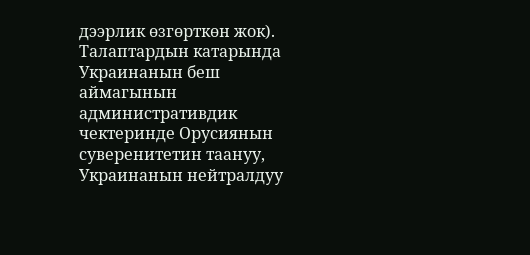дээрлик өзгөрткөн жок). Талаптардын катарында Украинанын беш аймагынын административдик чектеринде Орусиянын суверенитетин таануу, Украинанын нейтралдуу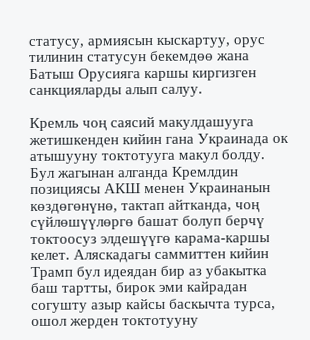статусу, армиясын кыскартуу, орус тилинин статусун бекемдөө жана Батыш Орусияга каршы киргизген санкцияларды алып салуу.

Кремль чоң саясий макулдашууга жетишкенден кийин гана Украинада ок атышууну токтотууга макул болду. Бул жагынан алганда Кремлдин позициясы АКШ менен Украинанын көздөгөнүнө, тактап айтканда, чоң сүйлөшүүлөргө башат болуп берчү токтоосуз элдешүүгө карама-каршы келет. Аляскадагы саммиттен кийин Трамп бул идеядан бир аз убакытка баш тартты, бирок эми кайрадан согушту азыр кайсы баскычта турса, ошол жерден токтотууну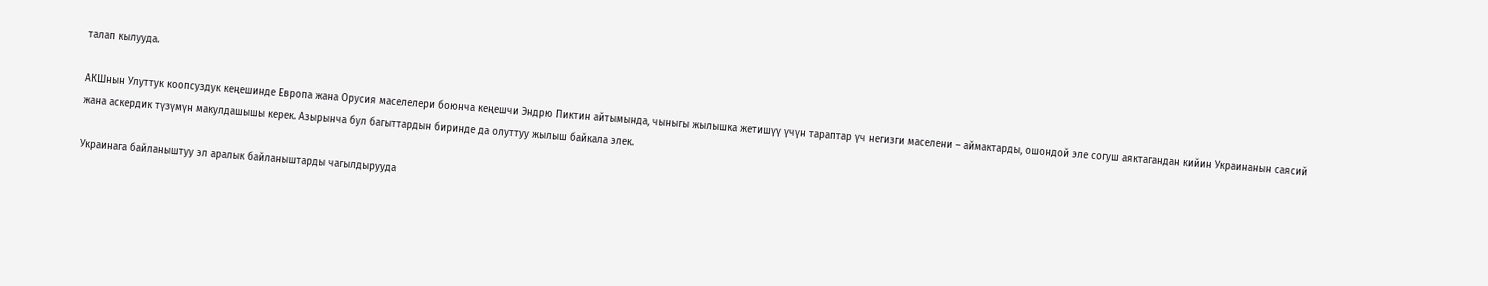талап кылууда.

АКШнын Улуттук коопсуздук кеңешинде Европа жана Орусия маселелери боюнча кеңешчи Эндрю Пиктин айтымында, чыныгы жылышка жетишүү үчүн тараптар үч негизги маселени – аймактарды, ошондой эле согуш аяктагандан кийин Украинанын саясий жана аскердик түзүмүн макулдашышы керек. Азырынча бул багыттардын биринде да олуттуу жылыш байкала элек.

Украинага байланыштуу эл аралык байланыштарды чагылдырууда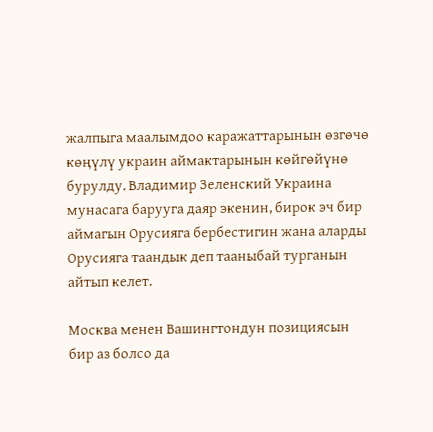жалпыга маалымдоо каражаттарынын өзгөчө көңүлү украин аймактарынын көйгөйүнө бурулду. Владимир Зеленский Украина мунасага барууга даяр экенин, бирок эч бир аймагын Орусияга бербестигин жана аларды Орусияга таандык деп тааныбай турганын айтып келет.

Москва менен Вашингтондун позициясын бир аз болсо да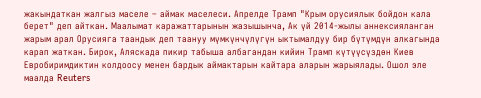жакындаткан жалгыз маселе – аймак маселеси. Апрелде Трамп "Крым орусиялык бойдон кала берет" деп айткан. Маалымат каражаттарынын жазышынча, Ак үй 2014-жылы аннексияланган жарым арал Орусияга таандык деп таануу мүмкүнчүлүгүн ыктымалдуу бир бүтүмдүн алкагында карап жаткан. Бирок, Аляскада пикир табыша албагандан кийин Трамп күтүүсүздөн Киев Евробиримдиктин колдоосу менен бардык аймактарын кайтара аларын жарыялады. Ошол эле маалда Reuters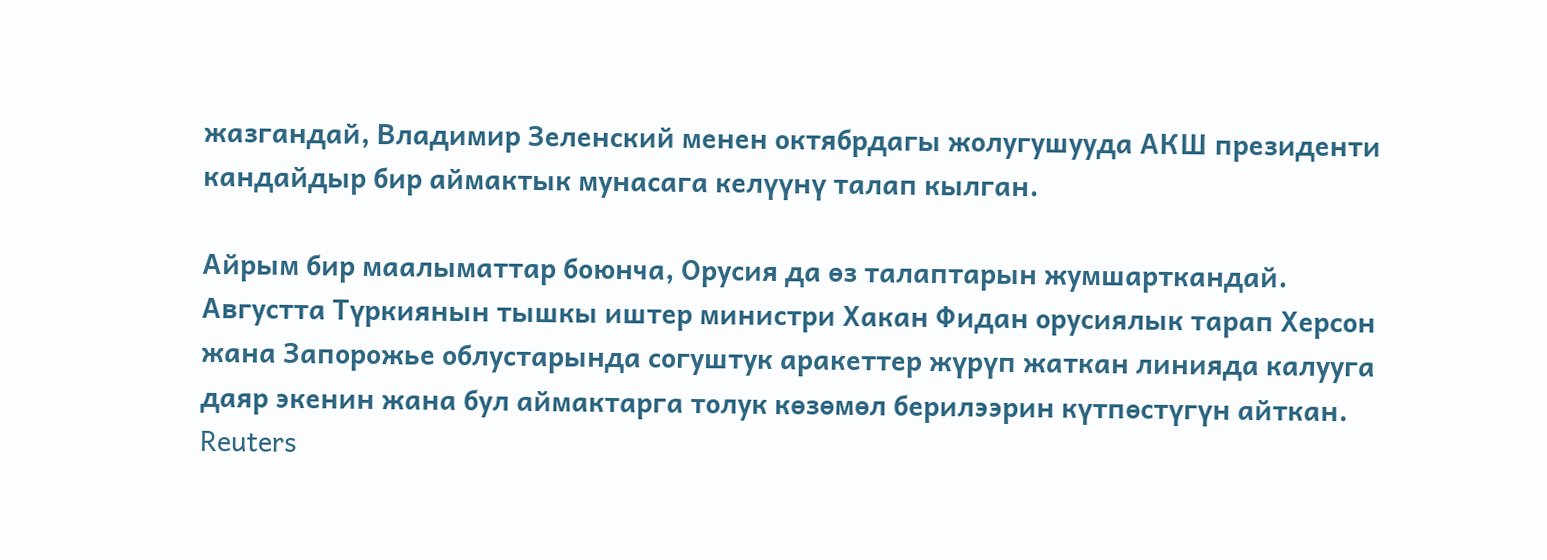жазгандай, Владимир Зеленский менен октябрдагы жолугушууда АКШ президенти кандайдыр бир аймактык мунасага келүүнү талап кылган.

Айрым бир маалыматтар боюнча, Орусия да өз талаптарын жумшарткандай. Августта Түркиянын тышкы иштер министри Хакан Фидан орусиялык тарап Херсон жана Запорожье облустарында согуштук аракеттер жүрүп жаткан линияда калууга даяр экенин жана бул аймактарга толук көзөмөл берилээрин күтпөстүгүн айткан. Reuters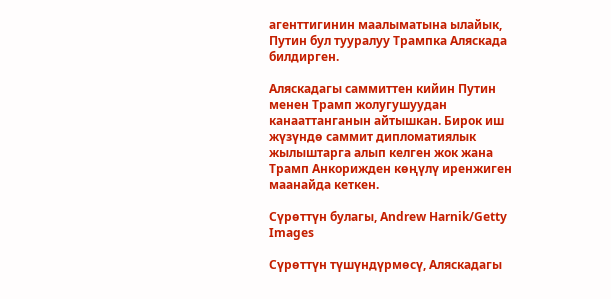агенттигинин маалыматына ылайык, Путин бул тууралуу Трампка Аляскада билдирген.

Аляскадагы саммиттен кийин Путин менен Трамп жолугушуудан канааттанганын айтышкан. Бирок иш жүзүндө саммит дипломатиялык жылыштарга алып келген жок жана Трамп Анкорижден көңүлү иренжиген маанайда кеткен.

Сүрөттүн булагы, Andrew Harnik/Getty Images

Сүрөттүн түшүндүрмөсү, Аляскадагы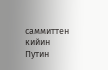саммиттен кийин Путин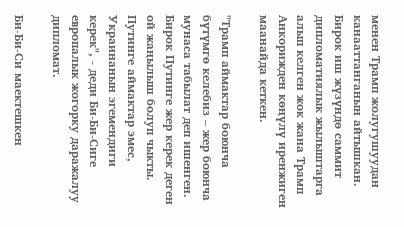менен Трамп жолугушуудан канааттанганын айтышкан. Бирок иш жүзүндө саммит дипломатиялык жылыштарга алып келген жок жана Трамп Анкорижден көңүлү иренжиген маанайда кеткен.

"Трамп аймактар боюнча бүтүмгө келебиз – жер боюнча мунаса табылат деп ишенген. Бирок Путинге жер керек деген ой жаңылыш болуп чыкты. Путинге аймактар эмес, Украинанын эгемендиги керек", - деди Би-Би-Сиге европалык жогорку даражалуу дипломат.

Би-Би-Си маектешкен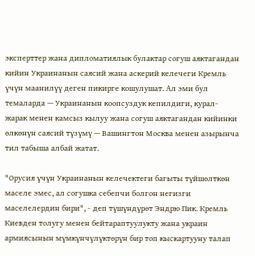эксперттер жана дипломатиялык булактар согуш аяктагандан кийин Украинанын саясий жана аскерий келечеги Кремль үчүн маанилүү деген пикирге кошулушат. Ал эми бул темаларда — Украинанын коопсуздук кепилдиги, курал-жарак менен камсыз кылуу жана согуш аяктагандан кийинки өлкөнүн саясий түзүмү — Вашингтон Москва менен азырынча тил табыша албай жатат.

"Орусия үчүн Украинанын келечектеги багыты түйшөлткөн маселе эмес, ал согушка себепчи болгон негизги маселелердин бири", - деп түшүндүрөт Эндрю Пик. Кремль Киевден толугу менен бейтараптуулукту жана украин армиясынын мүмкүнчүлүктөрүн бир топ кыскартууну талап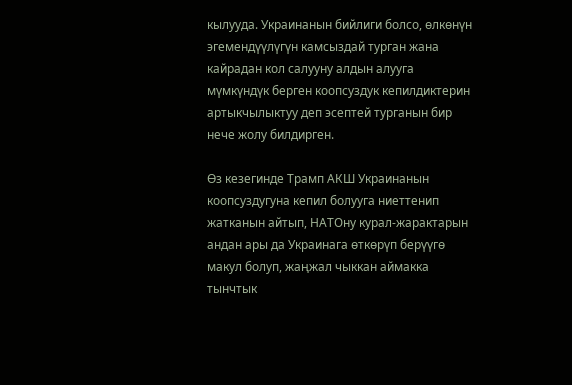кылууда. Украинанын бийлиги болсо, өлкөнүн эгемендүүлүгүн камсыздай турган жана кайрадан кол салууну алдын алууга мүмкүндүк берген коопсуздук кепилдиктерин артыкчылыктуу деп эсептей турганын бир нече жолу билдирген.

Өз кезегинде Трамп АКШ Украинанын коопсуздугуна кепил болууга ниеттенип жатканын айтып, НАТОну курал-жарактарын андан ары да Украинага өткөрүп берүүгө макул болуп, жаңжал чыккан аймакка тынчтык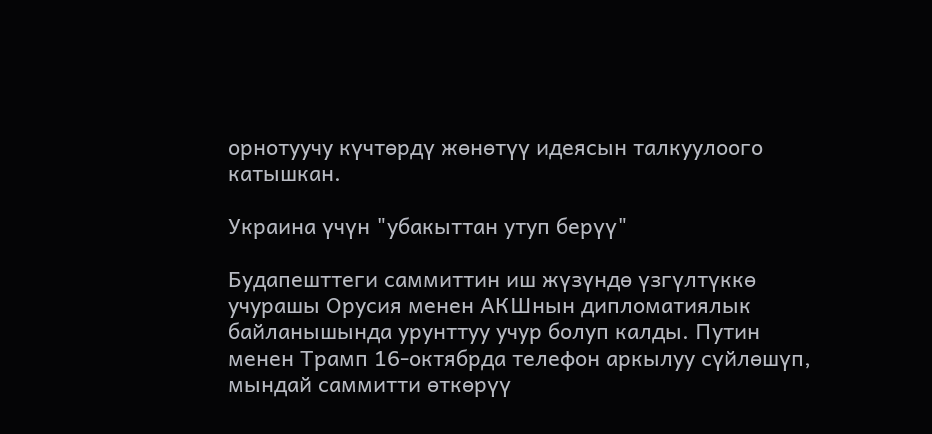орнотуучу күчтөрдү жөнөтүү идеясын талкуулоого катышкан.

Украина үчүн "убакыттан утуп берүү"

Будапешттеги саммиттин иш жүзүндө үзгүлтүккө учурашы Орусия менен АКШнын дипломатиялык байланышында урунттуу учур болуп калды. Путин менен Трамп 16-октябрда телефон аркылуу сүйлөшүп, мындай саммитти өткөрүү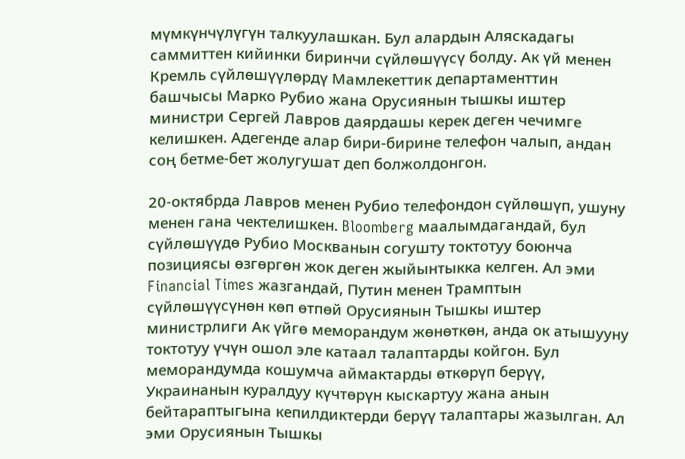мүмкүнчүлүгүн талкуулашкан. Бул алардын Аляскадагы саммиттен кийинки биринчи сүйлөшүүсү болду. Ак үй менен Кремль сүйлөшүүлөрдү Мамлекеттик департаменттин башчысы Марко Рубио жана Орусиянын тышкы иштер министри Сергей Лавров даярдашы керек деген чечимге келишкен. Адегенде алар бири-бирине телефон чалып, андан соң бетме-бет жолугушат деп болжолдонгон.

20-октябрда Лавров менен Рубио телефондон сүйлөшүп, ушуну менен гана чектелишкен. Bloomberg маалымдагандай, бул сүйлөшүүдө Рубио Москванын согушту токтотуу боюнча позициясы өзгөргөн жок деген жыйынтыкка келген. Ал эми Financial Times жазгандай, Путин менен Трамптын сүйлөшүүсүнөн көп өтпөй Орусиянын Тышкы иштер министрлиги Ак үйгө меморандум жөнөткөн, анда ок атышууну токтотуу үчүн ошол эле катаал талаптарды койгон. Бул меморандумда кошумча аймактарды өткөрүп берүү, Украинанын куралдуу күчтөрүн кыскартуу жана анын бейтараптыгына кепилдиктерди берүү талаптары жазылган. Ал эми Орусиянын Тышкы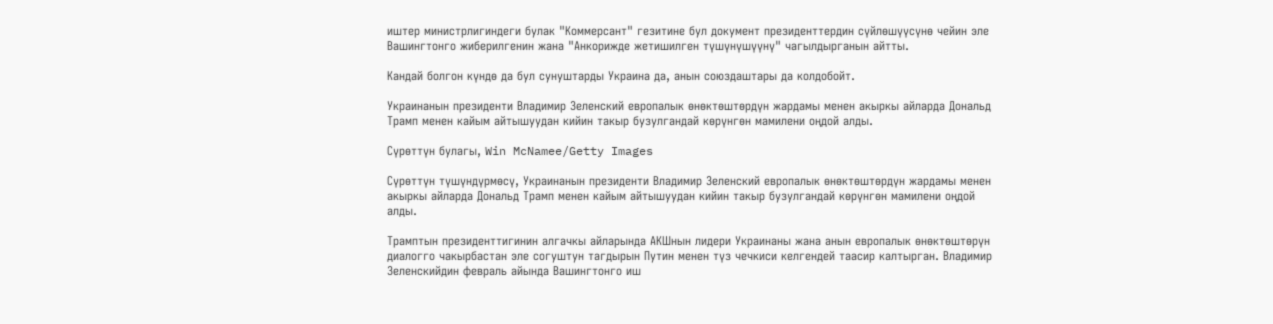иштер министрлигиндеги булак "Коммерсант" гезитине бул документ президенттердин сүйлөшүүсүнө чейин эле Вашингтонго жиберилгенин жана "Анкорижде жетишилген түшүнүшүүнү" чагылдырганын айтты.

Кандай болгон күндө да бул сунуштарды Украина да, анын союздаштары да колдобойт.

Украинанын президенти Владимир Зеленский европалык өнөктөштөрдүн жардамы менен акыркы айларда Дональд Трамп менен кайым айтышуудан кийин такыр бузулгандай көрүнгөн мамилени оңдой алды.

Сүрөттүн булагы, Win McNamee/Getty Images

Сүрөттүн түшүндүрмөсү, Украинанын президенти Владимир Зеленский европалык өнөктөштөрдүн жардамы менен акыркы айларда Дональд Трамп менен кайым айтышуудан кийин такыр бузулгандай көрүнгөн мамилени оңдой алды.

Трамптын президенттигинин алгачкы айларында АКШнын лидери Украинаны жана анын европалык өнөктөштөрүн диалогго чакырбастан эле согуштун тагдырын Путин менен түз чечкиси келгендей таасир калтырган. Владимир Зеленскийдин февраль айында Вашингтонго иш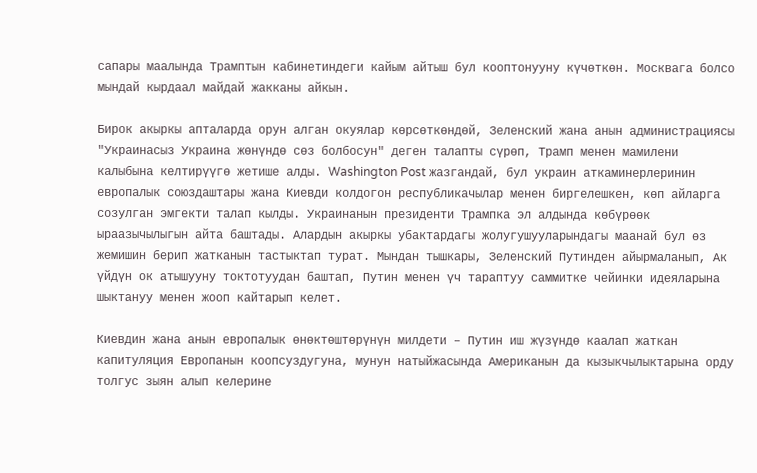сапары маалында Трамптын кабинетиндеги кайым айтыш бул кооптонууну күчөткөн. Москвага болсо мындай кырдаал майдай жакканы айкын.

Бирок акыркы апталарда орун алган окуялар көрсөткөндөй, Зеленский жана анын администрациясы "Украинасыз Украина жөнүндө сөз болбосун" деген талапты сүрөп, Трамп менен мамилени калыбына келтирүүгө жетише алды. Washington Post жазгандай, бул украин аткаминерлеринин европалык союздаштары жана Киевди колдогон республикачылар менен биргелешкен, көп айларга созулган эмгекти талап кылды. Украинанын президенти Трампка эл алдында көбүрөөк ыраазычылыгын айта баштады. Алардын акыркы убактардагы жолугушууларындагы маанай бул өз жемишин берип жатканын тастыктап турат. Мындан тышкары, Зеленский Путинден айырмаланып, Ак үйдүн ок атышууну токтотуудан баштап, Путин менен үч тараптуу саммитке чейинки идеяларына шыктануу менен жооп кайтарып келет.

Киевдин жана анын европалык өнөктөштөрүнүн милдети – Путин иш жүзүндө каалап жаткан капитуляция Европанын коопсуздугуна, мунун натыйжасында Американын да кызыкчылыктарына орду толгус зыян алып келерине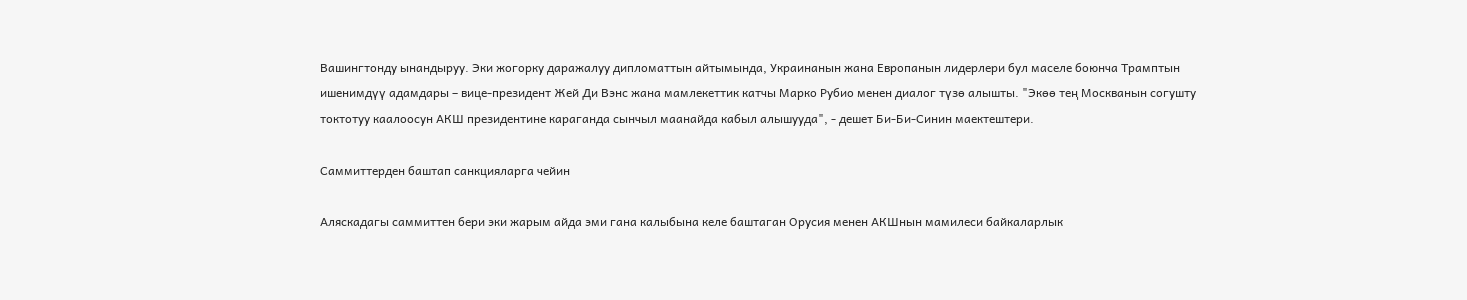Вашингтонду ынандыруу. Эки жогорку даражалуу дипломаттын айтымында, Украинанын жана Европанын лидерлери бул маселе боюнча Трамптын ишенимдүү адамдары – вице-президент Жей Ди Вэнс жана мамлекеттик катчы Марко Рубио менен диалог түзө алышты. "Экөө тең Москванын согушту токтотуу каалоосун АКШ президентине караганда сынчыл маанайда кабыл алышууда", - дешет Би-Би-Синин маектештери.

Саммиттерден баштап санкцияларга чейин

Аляскадагы саммиттен бери эки жарым айда эми гана калыбына келе баштаган Орусия менен АКШнын мамилеси байкаларлык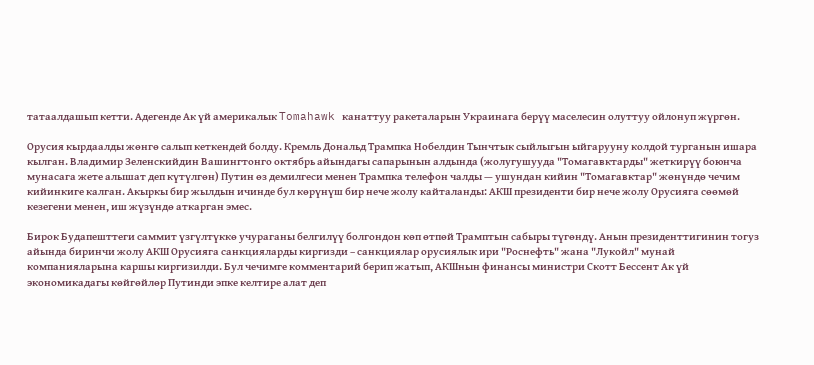татаалдашып кетти. Адегенде Ак үй америкалык Tomahawk канаттуу ракеталарын Украинага берүү маселесин олуттуу ойлонуп жүргөн.

Орусия кырдаалды жөнгө салып кеткендей болду. Кремль Дональд Трампка Нобелдин Тынчтык сыйлыгын ыйгарууну колдой турганын ишара кылган. Владимир Зеленскийдин Вашингтонго октябрь айындагы сапарынын алдында (жолугушууда "Томагавктарды" жеткирүү боюнча мунасага жете алышат деп күтүлгөн) Путин өз демилгеси менен Трампка телефон чалды — ушундан кийин "Томагавктар" жөнүндө чечим кийинкиге калган. Акыркы бир жылдын ичинде бул көрүнүш бир нече жолу кайталанды: АКШ президенти бир нече жолу Орусияга сөөмөй кезегени менен, иш жүзүндө аткарган эмес.

Бирок Будапешттеги саммит үзгүлтүккө учураганы белгилүү болгондон көп өтпөй Трамптын сабыры түгөндү. Анын президенттигинин тогуз айында биринчи жолу АКШ Орусияга санкцияларды киргизди – санкциялар орусиялык ири "Роснефть" жана "Лукойл" мунай компанияларына каршы киргизилди. Бул чечимге комментарий берип жатып, АКШнын финансы министри Скотт Бессент Ак үй экономикадагы көйгөйлөр Путинди эпке келтире алат деп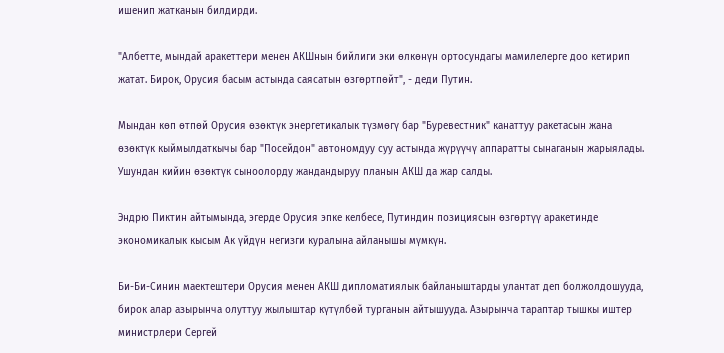ишенип жатканын билдирди.

"Албетте, мындай аракеттери менен АКШнын бийлиги эки өлкөнүн ортосундагы мамилелерге доо кетирип жатат. Бирок, Орусия басым астында саясатын өзгөртпөйт", - деди Путин.

Мындан көп өтпөй Орусия өзөктүк энергетикалык түзмөгү бар "Буревестник" канаттуу ракетасын жана өзөктүк кыймылдаткычы бар "Посейдон" автономдуу суу астында жүрүүчү аппаратты сынаганын жарыялады. Ушундан кийин өзөктүк сыноолорду жандандыруу планын АКШ да жар салды.

Эндрю Пиктин айтымында, эгерде Орусия эпке келбесе, Путиндин позициясын өзгөртүү аракетинде экономикалык кысым Ак үйдүн негизги куралына айланышы мүмкүн.

Би-Би-Синин маектештери Орусия менен АКШ дипломатиялык байланыштарды улантат деп болжолдошууда, бирок алар азырынча олуттуу жылыштар күтүлбөй турганын айтышууда. Азырынча тараптар тышкы иштер министрлери Сергей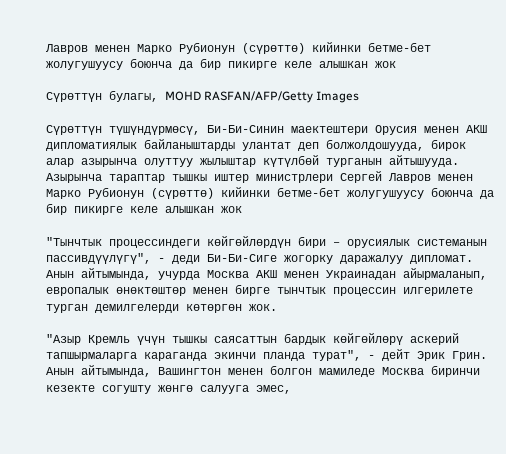Лавров менен Марко Рубионун (сүрөттө) кийинки бетме-бет жолугушуусу боюнча да бир пикирге келе алышкан жок

Сүрөттүн булагы, MOHD RASFAN/AFP/Getty Images

Сүрөттүн түшүндүрмөсү, Би-Би-Синин маектештери Орусия менен АКШ дипломатиялык байланыштарды улантат деп болжолдошууда, бирок алар азырынча олуттуу жылыштар күтүлбөй турганын айтышууда. Азырынча тараптар тышкы иштер министрлери Сергей Лавров менен Марко Рубионун (сүрөттө) кийинки бетме-бет жолугушуусу боюнча да бир пикирге келе алышкан жок

"Тынчтык процессиндеги көйгөйлөрдүн бири – орусиялык системанын пассивдүүлүгү", - деди Би-Би-Сиге жогорку даражалуу дипломат. Анын айтымында, учурда Москва АКШ менен Украинадан айырмаланып, европалык өнөктөштөр менен бирге тынчтык процессин илгерилете турган демилгелерди көтөргөн жок.

"Азыр Кремль үчүн тышкы саясаттын бардык көйгөйлөрү аскерий тапшырмаларга караганда экинчи планда турат", - дейт Эрик Грин. Анын айтымында, Вашингтон менен болгон мамиледе Москва биринчи кезекте согушту жөнгө салууга эмес,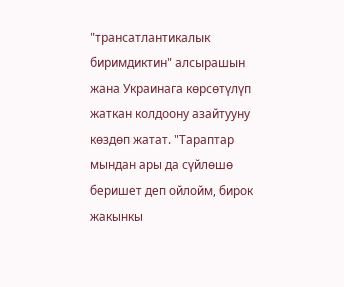"трансатлантикалык биримдиктин" алсырашын жана Украинага көрсөтүлүп жаткан колдоону азайтууну көздөп жатат. "Тараптар мындан ары да сүйлөшө беришет деп ойлойм, бирок жакынкы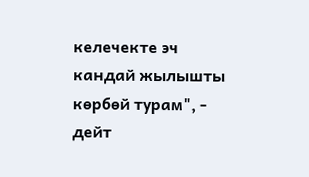келечекте эч кандай жылышты көрбөй турам", - дейт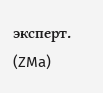эксперт. (ZMa)